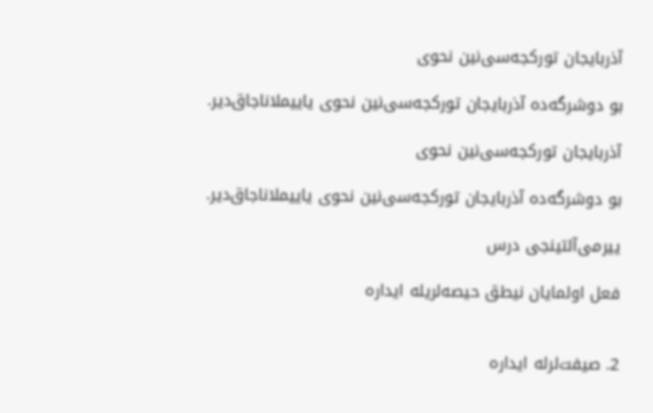آذربایجان تورکجه‌سی‌نین نحوی

بو دوشرگه‌ده آذربایجان تورکجه‌سی‌نین نحوی یاییملاناجاق‌دیر.

آذربایجان تورکجه‌سی‌نین نحوی

بو دوشرگه‌ده آذربایجان تورکجه‌سی‌نین نحوی یاییملاناجاق‌دیر.

ییرمی‌آلتینجی درس

فعل اولمایان نیطق حیصه‌لریله ایداره


2. صیفت‌لرله ایداره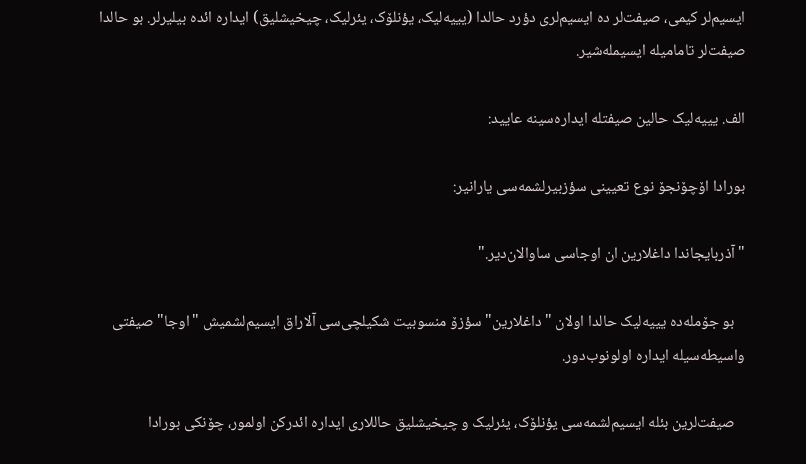ایسیم‌لر کیمى، صیفت‌لر ده ایسیم‌لرى دؤرد حالدا (یییه‌لیک، یؤنلۆک، یئرلیک، چیخیشلیق) ایداره ائده بیلیرلر. بو حالدا صیفت‌لر تامامیله ایسیمله‌شیر.

الف. یییه‌لیک حالین صیفتله ایداره‌سینه عایید:

بورادا اۆچۆنجۆ نوع تعیینى سؤزبیرلشمه‌سى یارانیر:

"آذربایجاندا داغلارین ان اوجاسى ساوالان‌دیر."

   بو جۆمله‌ده یییه‌لیک حالدا اولان "داغلارین" سؤزۆ منسوبیت شکیلچی‌سى آلاراق ایسیم‌لشمیش "اوجا" صیفتى واسیطه‌سیله ایداره اولونوب‌دور.

   صیفت‌لرین بئله ایسیم‌لشمه‌سى یؤنلۆک، یئرلیک و چیخیشلیق حاللارى ایداره ائدرکن اولمور، چۆنکی بورادا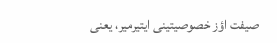صیفت اؤز خصوصیتینى ایتیرمیر، یعنى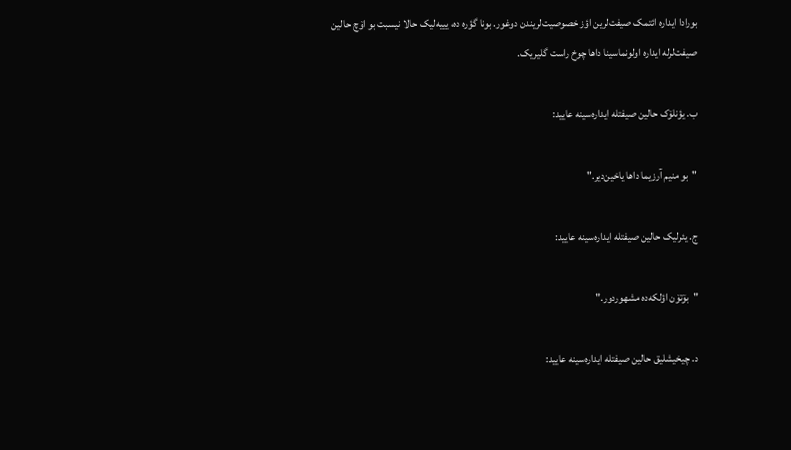بورادا ایداره ائتمک صیفت‌لرین اؤز خصوصیت‌لریندن دوغور. بونا گؤره ده، یییه‌لیک حالا نیسبت بو اۆچ حالین صیفت‌لرله ایداره اولونماسینا داها چوخ راست گلیریک.

ب. یؤنلۆک حالین صیفتله ایداره‌سینه عایید:

"بو منیم آرزیما داها یاخین‌دیر."

ج. یئرلیک حالین صیفتله ایداره‌سینه عایید:

"بۆتۆن اؤلکه‌ده مشهوردور."

د. چیخیشلیق حالین صیفتله ایداره‌سینه عایید: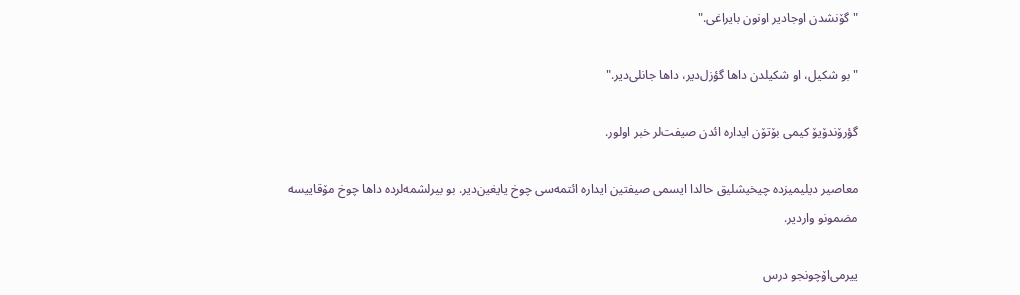"گۆنشدن اوجادیر اونون بایراغى."

"بو شکیل، او شکیلدن داها گؤزل‌دیر، داها جانلی‌دیر."

گؤرۆندۆیۆ کیمى بۆتۆن ایداره ائدن صیفت‌لر خبر اولور.

معاصیر دیلیمیزده چیخیشلیق حالدا ایسمى صیفتین ایداره ائتمه‌سى چوخ یایغین‌دیر. بو بیرلشمه‌لرده داها چوخ مۆقاییسه مضمونو واردیر.

ییرمی‌اۆچونجو درس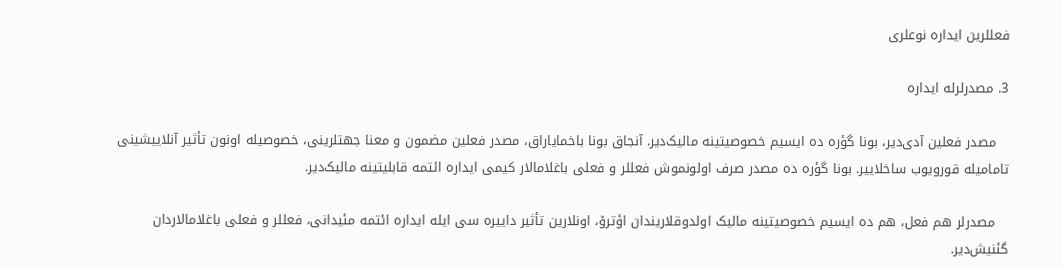فعللرین ایداره نوعلری

3. مصدرلرله ایداره

   مصدر فعلین آدی‌دیر، بونا گؤره ده ایسیم خصوصیتینه مالیک‌دیر. آنجاق بونا باخمایاراق، مصدر فعلین مضمون و معنا جهتلرینى، خصوصیله اونون تأثیر آنلاییشینى تامامیله قورویوب ساخلاییر. بونا گؤره ده مصدر صرف اولونموش فعللر و فعلى باغلامالار کیمى ایداره ائتمه قابلیتینه مالیک‌دیر.

   مصدرلر هم فعل، هم ده ایسیم خصوصیتینه مالیک اولدوقلاریندان اؤترۆ، اونلارین تأثیر داییره سى ایله ایداره ائتمه مئیدانى، فعللر و فعلى باغلامالاردان گئنیش‌دیر.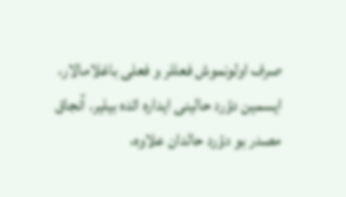صرف اولونموش فعللر و فعلى باغلامالار، ایسمین دؤرد حالینى ایداره ائده بیلیر. آنجاق مصدر بو دؤرد حالدان علاوه،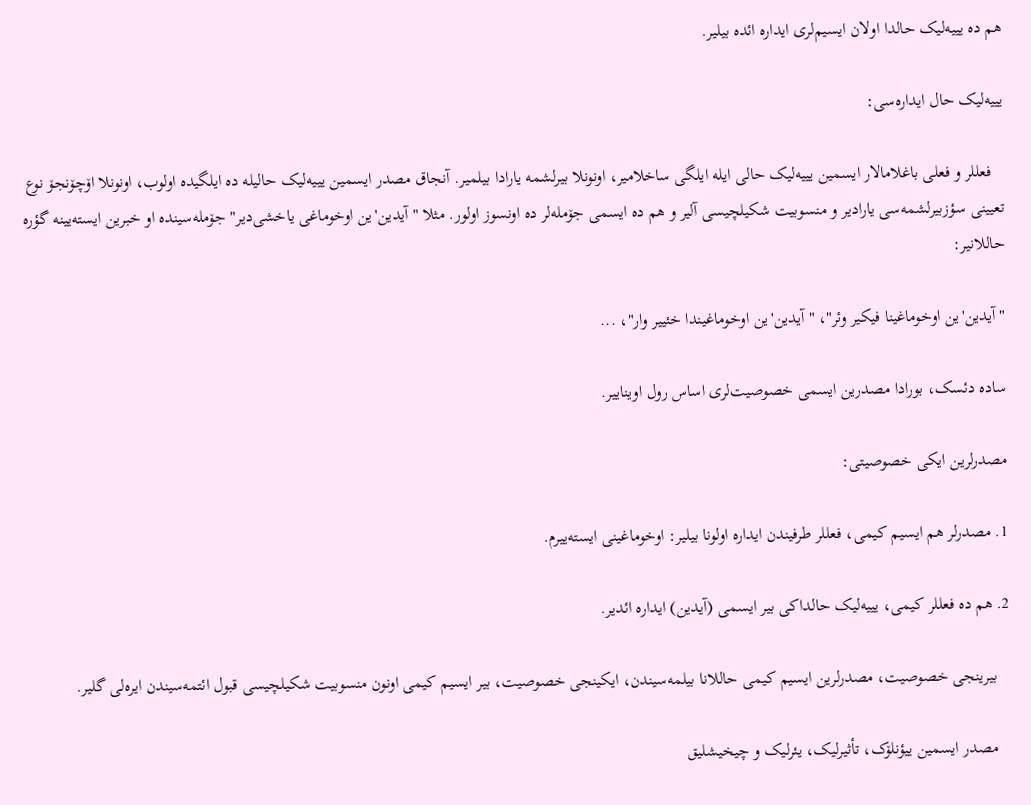هم ده یییه‌لیک حالدا اولان ایسیم‌لرى ایداره ائده بیلیر.

یییه‌لیک حال ایداره‌سى:

   فعللر و فعلى باغلامالار ایسمین یییه‌لیک حالى ایله ایلگى ساخلامیر، اونونلا بیرلشمه یارادا بیلمیر. آنجاق مصدر ایسمین یییه‌لیک حالیله ده ایلگیده اولوب، اونونلا اۆچۆنجۆ نوع تعیینى سؤزبیرلشمه‌سى یارادیر و منسوبیت شکیلچیسى آلیر و هم ده ایسمى جۆمله‌لر ده اونسوز اولور. مثلا "آیدین'ین اوخوماغى یاخشی‌دیر" جۆمله‌سینده او خبرین ایسته‌یینه گؤره حاللانیر:

"آیدین'ین اوخوماغینا فیکیر وئر"، " آیدین'ین اوخوماغیندا خئییر وار"، ...

ساده دئسک، بورادا مصدرین ایسمى خصوصیت‌لرى اساس رول اویناییر.

مصدرلرین ایکى خصوصیتى:

1. مصدرلر هم ایسیم کیمى، فعللر طرفیندن ایداره اولونا بیلیر: اوخوماغینى ایسته‌ییرم.

2. هم ده فعللر کیمى، یییه‌لیک حالداکى بیر ایسمى (آیدین) ایداره ائدیر.

   بیرینجى خصوصیت، مصدرلرین ایسیم کیمی حاللانا بیلمه‌سیندن، ایکینجی خصوصیت، بیر ایسیم کیمى اونون منسوبیت شکیلچیسى قبول ائتمه‌سیندن ایره‌لى گلیر.

   مصدر ایسمین ییؤنلۆک، تأثیرلیک، یئرلیک و چیخیشلیق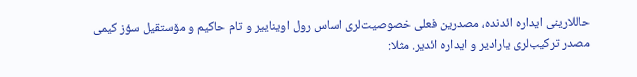حاللارینى ایداره ائدنده، مصدرین فعلى خصوصیت‌لرى اساس رول اویناییر و تام حاکیم و مۆستقیل سؤز کیمى مصدر ترکیب‌لرى یارادیر و ایداره ائدیر. مثلا: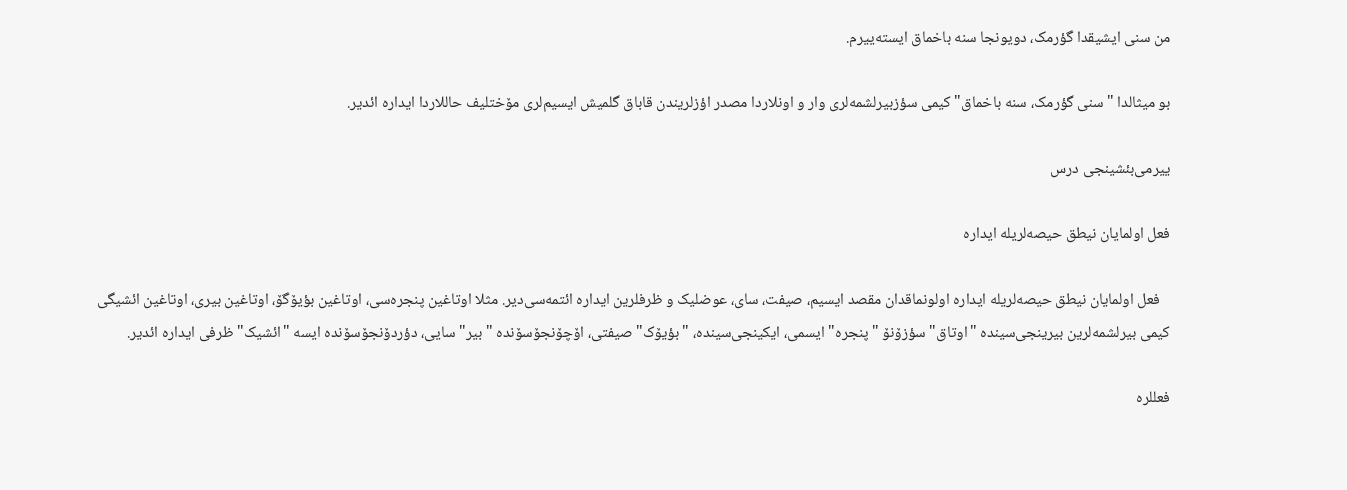من سنى ایشیقدا گؤرمک، دویونجا سنه باخماق ایسته‌ییرم.

بو میثالدا "سنى گؤرمک، سنه باخماق" کیمى سؤزبیرلشمه‌لرى وار و اونلاردا مصدر اؤزلریندن قاباق گلمیش ایسیم‌لرى مۆختلیف حاللاردا ایداره ائدیر.

ییرمی‌بئشینجی درس

فعل اولمایان نیطق حیصه‌لریله ایداره

   فعل اولمایان نیطق حیصه‌لریله ایداره اولونماقدان مقصد ایسیم، صیفت، سای، عوضلیک و ظرفلرین ایداره ائتمه‌سی‌دیر. مثلا اوتاغین پنجره‌سى، اوتاغین بؤیۆگۆ، اوتاغین بیرى، اوتاغین ائشیگى کیمى بیرلشمه‌لرین بیرینجی‌سینده "اوتاق" سؤزۆنۆ "پنجره" ایسمی، ایکینجی‌سینده، "بؤیۆک" صیفتى، اۆچۆنجۆسۆنده "بیر" سایى، دؤردۆنجۆسۆنده ایسه "ائشیک" ظرفى ایداره ائدیر.

فعللره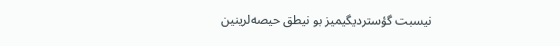نیسبت گؤستردیگیمیز بو نیطق حیصه‌لرینین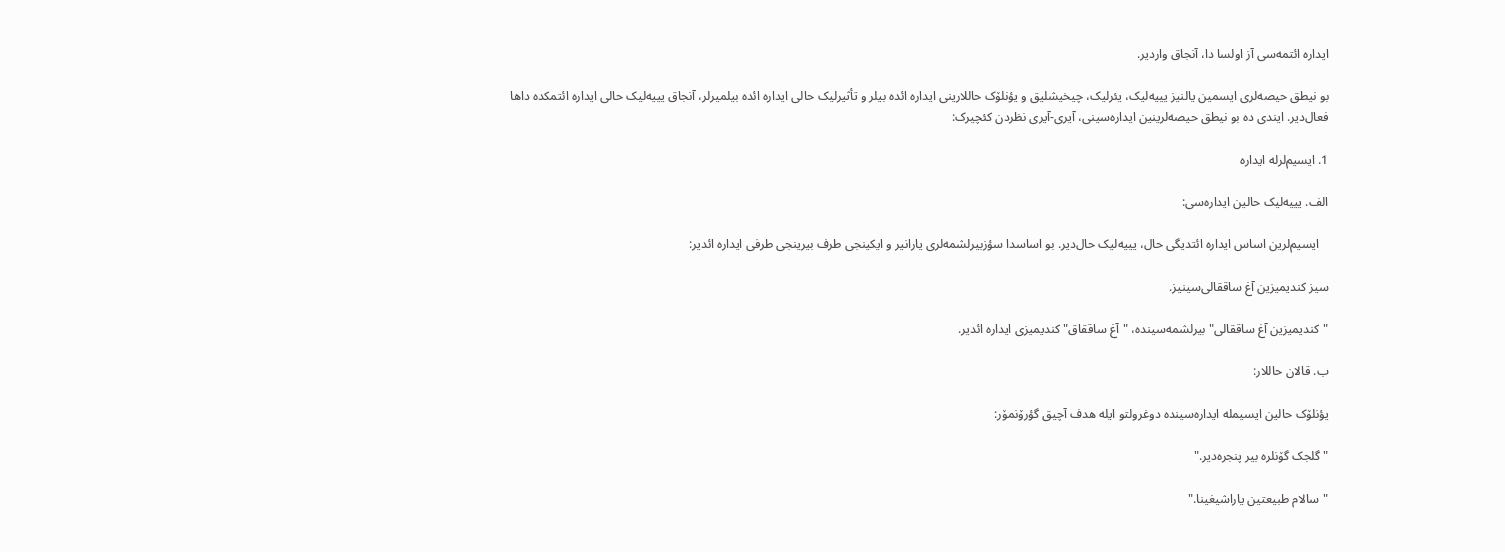ایداره ائتمه‌سى آز اولسا دا، آنجاق واردیر.

بو نیطق حیصه‌لرى ایسمین یالنیز یییه‌لیک، یئرلیک، چیخیشلیق و یؤنلۆک حاللارینى ایداره ائده بیلر و تأثیرلیک حالى ایداره ائده بیلمیرلر، آنجاق یییه‌لیک حالى ایداره ائتمکده داها فعال‌دیر. ایندى ده بو نیطق حیصه‌لرینین ایداره‌سینى، آیرى-آیرى نظردن کئچیرک:

1. ایسیم‌لرله ایداره

الف. یییه‌لیک حالین ایداره‌سى:

   ایسیم‌لرین اساس ایداره ائتدیگى حال، یییه‌لیک حال‌دیر. بو اساسدا سؤزبیرلشمه‌لرى یارانیر و ایکینجى طرف بیرینجى طرفى ایداره ائدیر:

سیز کندیمیزین آغ ساققالى‌سینیز.

"کندیمیزین آغ ساققالى" بیرلشمه‌سینده، "آغ ساققاق" کندیمیزى ایداره ائدیر.

ب. قالان حاللار:

یؤنلۆک حالین ایسیمله ایداره‌سینده دوغرولتو ایله هدف آچیق گؤرۆنمۆر:

"گلجک گۆنلره بیر پنجره‌دیر."

"سالام طبیعتین یاراشیغینا."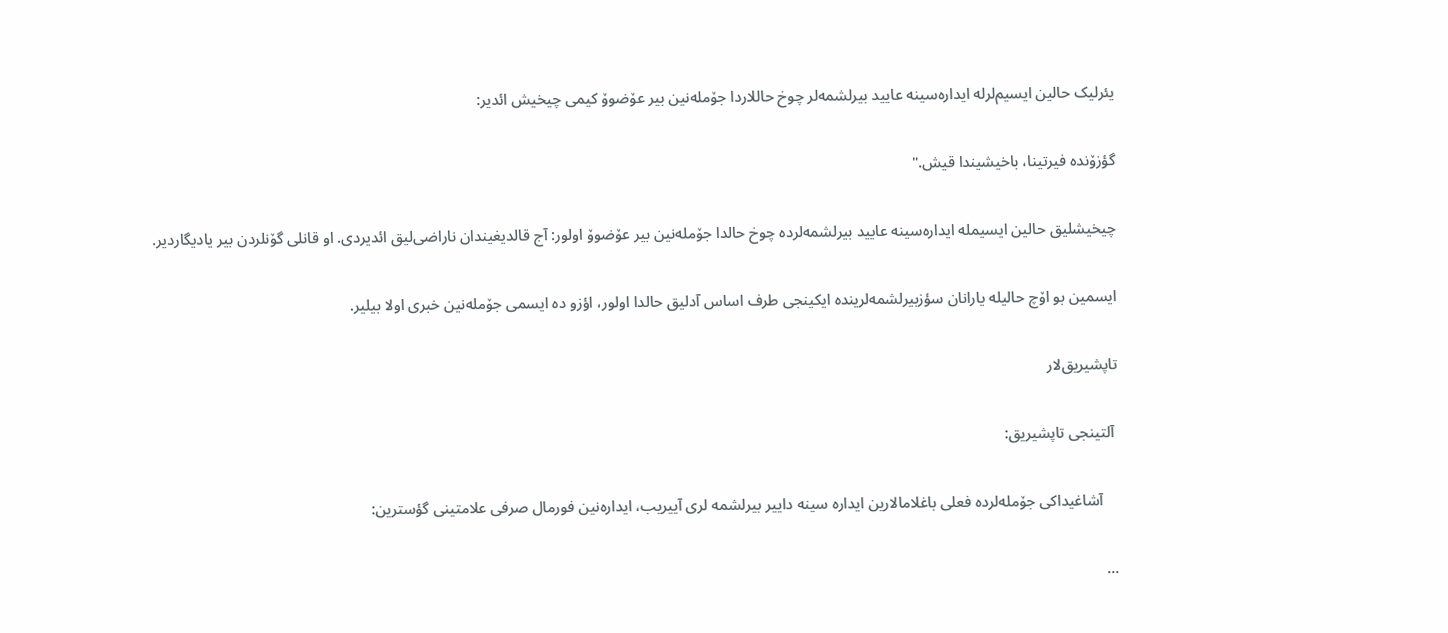یئرلیک حالین ایسیم‌لرله ایداره‌سینه عایید بیرلشمه‌لر چوخ حاللاردا جۆمله‌نین بیر عۆضوۆ کیمى چیخیش ائدیر:

گؤزۆنده فیرتینا، باخیشیندا قیش."

چیخیشلیق حالین ایسیمله ایداره‌سینه عایید بیرلشمه‌لرده چوخ حالدا جۆمله‌نین بیر عۆضوۆ اولور: آج قالدیغیندان ناراضی‌لیق ائدیردى. او قانلى گۆنلردن بیر یادیگاردیر.

ایسمین بو اۆچ حالیله یارانان سؤزبیرلشمه‌لرینده ایکینجى طرف اساس آدلیق حالدا اولور، اؤزو ده ایسمى جۆمله‌نین خبرى اولا بیلیر.

تاپشیریق‌لار

 آلتینجی تاپشیریق:

    آشاغیداکى جۆمله‌لرده فعلى باغلامالارین ایداره سینه داییر بیرلشمه لرى آییریب، ایداره‌نین فورمال صرفى علامتینى گؤسترین:

...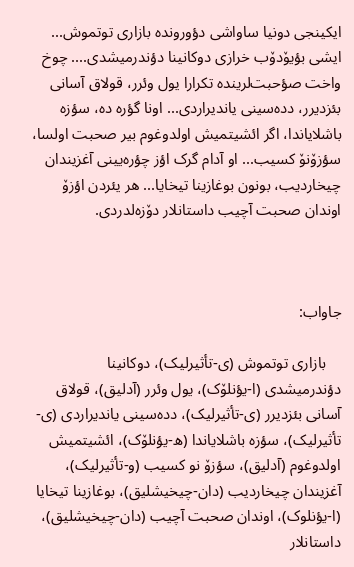ایکینجى دونیا ساواشى دؤورونده بازارى توتموش... ایشى بؤیۆدۆب خرازى دوکانینا دؤندرمیشدى.... چوخ واخت صؤحبت‌لرینده تکرارا یول وئرر، قولاق آسانى بئزدیرر، دده‌سینى یاندیراردى... اونا گؤره ده، سؤزه باشلایاندا، اگر ائشیتمیش اولدوغوم بیر صحبت اولسا، سؤزۆنۆ کسیب... او آدام گرک اؤز چؤره‌یینى آغزیندان چیخاردیب، بونون بوغازینا تیخایا... هر یئردن اؤزۆ اوندان صحبت آچیب داستانلار دۆزه‌لدردى.



جاواب:

    بازاری توتموش (ى-تأثیرلیک)، دوکانینا دؤندرمیشدى (ا-یؤنلۆک)، یول وئرر (آدلیق)، قولاق آسانى بئزدیرر (ى-تأثیرلیک)، دده‌سینى یاندیراردى (ى-تأثیرلیک)، سؤزه باشلایاندا (ه-یؤنلۆک)، ائشیتمیش اولدوغوم (آدلیق)، سؤزۆ نو کسیب (و-تأثیرلیک)، آغزیندان چیخاردیب (دان-چیخیشلیق)، بوغازینا تیخایا (ا-یؤنلوک)، اوندان صحبت آچیب (دان-چیخیشلیق)، داستانلار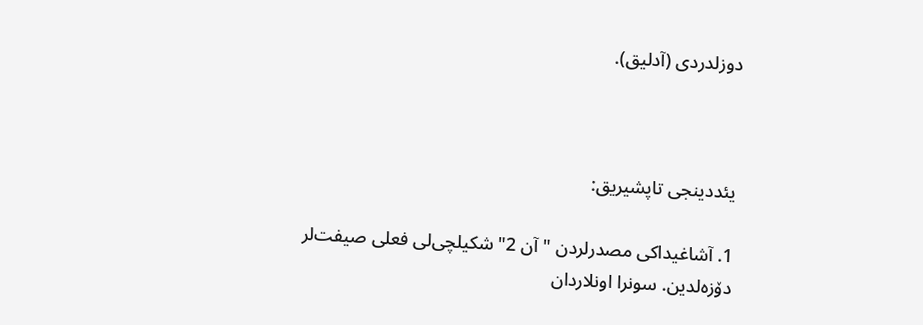دوزلدردی (آدلیق).



یئددینجی تاپشیریق:

1. آشاغیداکى مصدرلردن "آن 2" شکیلچی‌لى فعلى صیفت‌لر دۆزه‌لدین. سونرا اونلاردان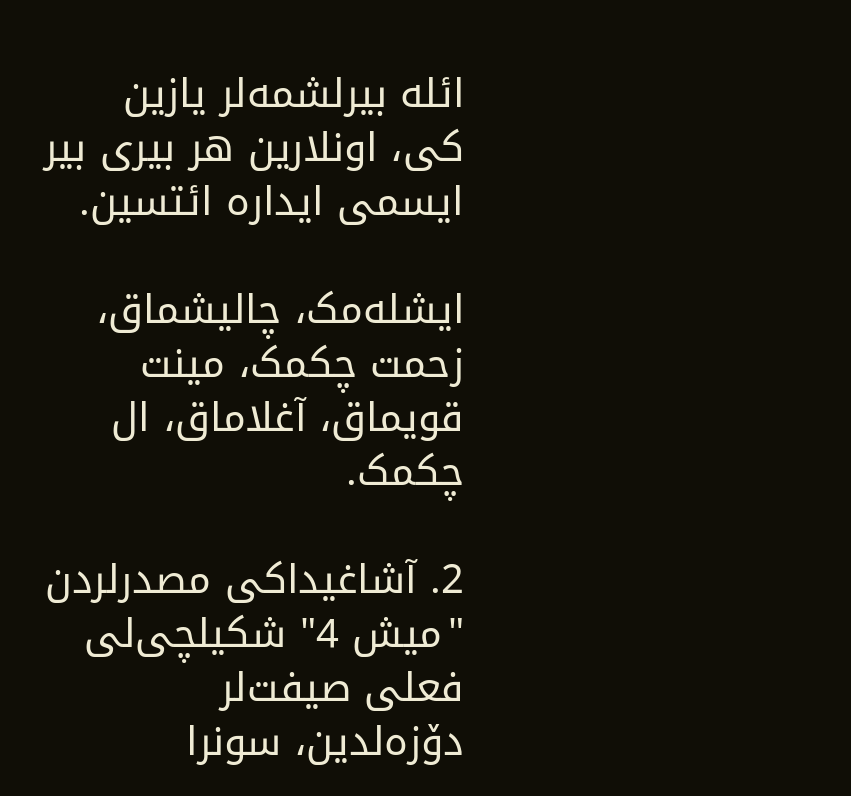ائله بیرلشمه‌لر یازین کى، اونلارین هر بیرى بیر ایسمى ایداره ائتسین.

ایشله‌مک، چالیشماق، زحمت چکمک، مینت قویماق، آغلاماق، ال چکمک.

2. آشاغیداکى مصدرلردن "میش 4" شکیلچی‌لى فعلى صیفت‌لر دۆزه‌لدین، سونرا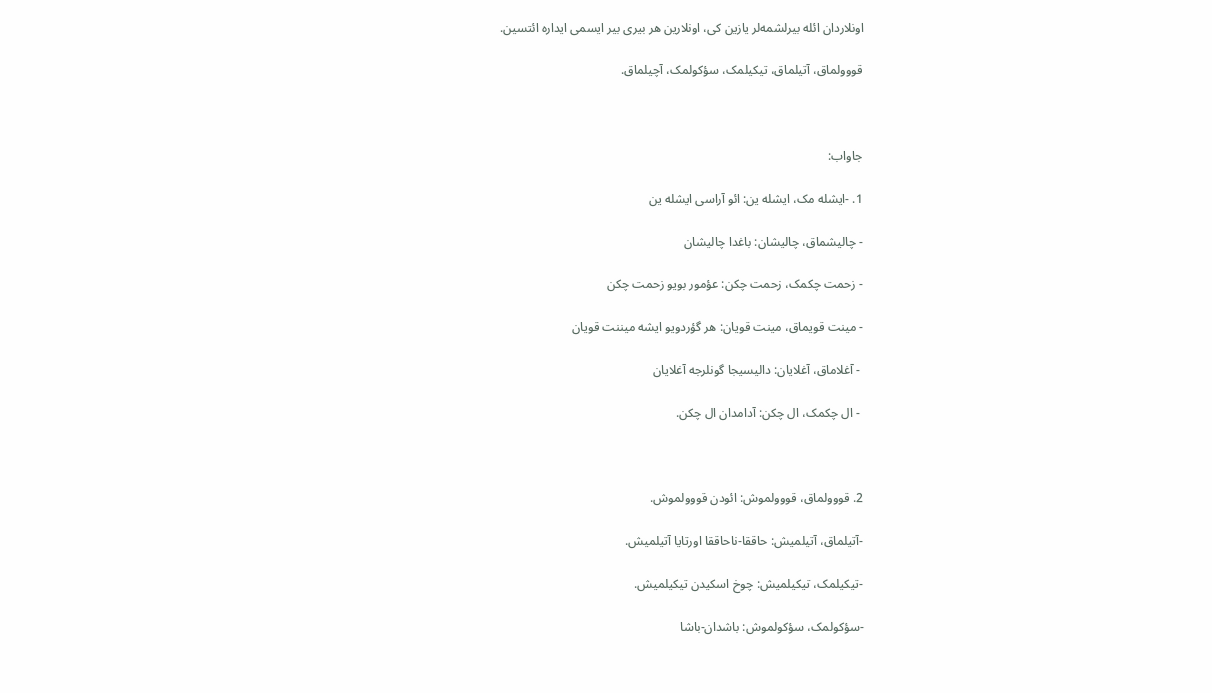اونلاردان ائله بیرلشمه‌لر یازین کى، اونلارین هر بیرى بیر ایسمى ایداره ائتسین.

قووولماق، آتیلماق، تیکیلمک، سؤکولمک، آچیلماق.



جاواب:

1. -ایشله مک، ایشله ین: ائو آراسى ایشله ین

- چالیشماق، چالیشان: باغدا چالیشان

- زحمت چکمک، زحمت چکن: عؤمور بویو زحمت چکن

- مینت قویماق، مینت قویان: هر گؤردویو ایشه میننت قویان

 - آغلاماق، آغلایان: دالیسیجا گونلرجه آغلایان

 - ال چکمک، ال چکن: آدامدان ال چکن.



2. قووولماق، قووولموش: ائودن قووولموش.

-آتیلماق، آتیلمیش: حاققا-ناحاققا اورتایا آتیلمیش.

-تیکیلمک، تیکیلمیش: چوخ اسکیدن تیکیلمیش.

-سؤکولمک، سؤکولموش: باشدان-باشا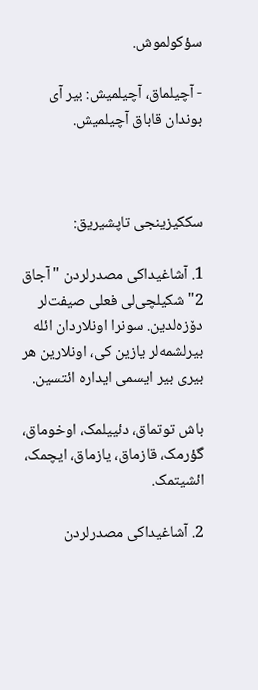سؤکولموش.

- آچیلماق، آچیلمیش: بیر آى بوندان قاباق آچیلمیش.



سککیزینجی تاپشیریق:

1. آشاغیداکى مصدرلردن "آجاق 2" شکیلچی‌لى فعلى صیفت‌لر دۆزه‌لدین. سونرا اونلاردان ائله بیرلشمه‌لر یازین کى، اونلارین هر بیرى بیر ایسمى ایداره ائتسین.

باش توتماق، دئییلمک، اوخوماق، گؤرمک، قازماق، یازماق، ایچمک، ائشیتمک.

2. آشاغیداکى مصدرلردن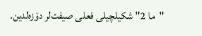"ما 2" شکیلچیلى فعلى صیفت‌لر دۆزه‌لدین.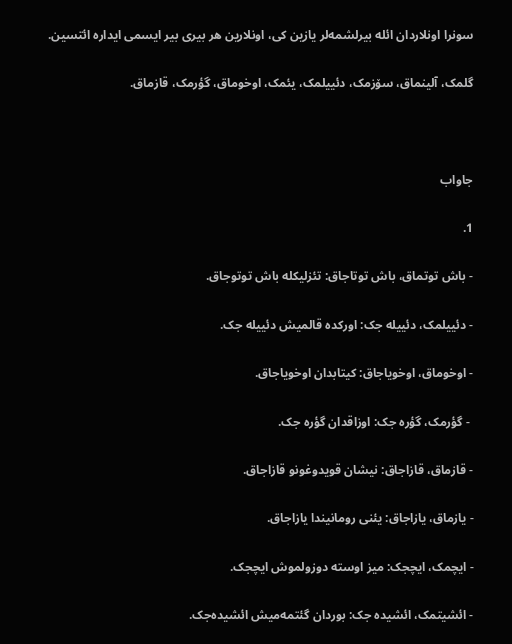سونرا اونلاردان ائله بیرلشمه‌لر یازین کى، اونلارین هر بیرى بیر ایسمى ایداره ائتسین.

گلمک، آلینماق، سۆزمک، دئییلمک، یئمک، اوخوماق، گؤرمک، قازماق.



جاواب

1.

- باش توتماق، باش توتاجاق: تئزلیکله باش توتوجاق.

- دئییلمک، دئییله جک: اورکده قالمیش دئییله جک.

- اوخوماق، اوخویاجاق: کیتابدان اوخویاجاق.

 - گؤرمک، گؤره جک: اوزاقدان گؤره جک.

- قازماق، قازاجاق: نیشان قویدوغونو قازاجاق.

- یازماق، یازاجاق: یئنى رومانیندا یازاجاق.

- ایچمک، ایچجک: میز اوسته دوزولموش ایچجک.

- ائشیتمک، ائشیده جک: بوردان گئتمه‌میش ائشیده‌جک.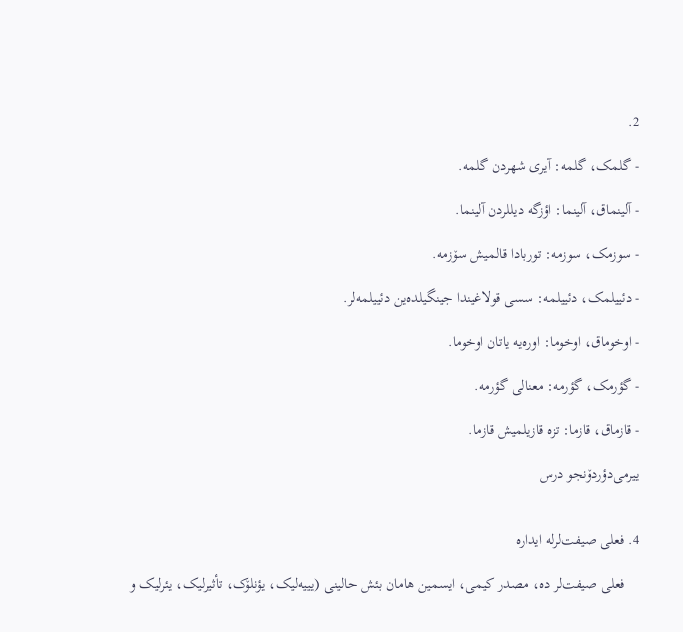2.

- گلمک، گلمه: آیرى شهردن گلمه.

- آلینماق، آلینما: اؤزگه دیللردن آلینما.

- سوزمک، سوزمه: توربادا قالمیش سۆزمه.

- دئییلمک، دئییلمه: سسى قولاغیندا جینگیلده‌ین دئییلمه‌لر.

- اوخوماق، اوخوما: اوره‌یه یاتان اوخوما.

- گؤرمک، گؤرمه: معنالی گؤرمه.

- قازماق، قازما: تزه قازیلمیش قازما.

ییرمی‌دؤردۆنجو درس


4. فعلی صیفت‌لرله ایداره

    فعلى صیفت‌لر ده، مصدر کیمى، ایسمین هامان بئش حالینى (یییه‌لیک، یؤنلۆک، تأثیرلیک، یئرلیک و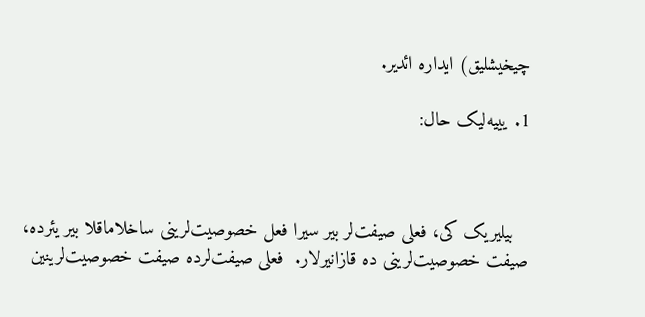چیخیشلیق) ایداره ائدیر.

1. یییه‌لیک حال:



   بیلیریک کى، فعلى صیفت‌لر بیر سیرا فعل خصوصیت‌لرینى ساخلاماقلا بیر یئرده، صیفت خصوصیت‌لرینى ده قازانیرلار.  فعلى صیفت‌لرده صیفت خصوصیت‌لرینین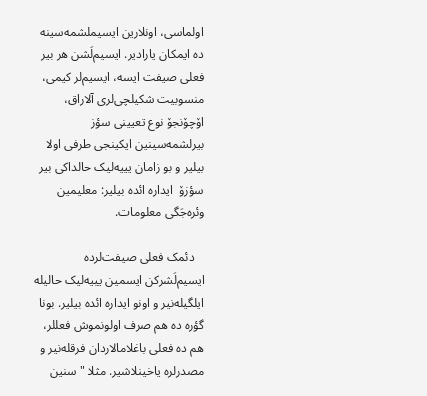اولماسى، اونلارین ایسیملشمه‌سینه ده ایمکان یارادیر. ایسیم‌لَشن هر بیر فعلى صیفت ایسه، ایسیم‌لر کیمى، منسوبیت شکیلچی‌لرى آلاراق، اۆچۆنجۆ نوع تعیینى سؤز بیرلشمه‌سینین ایکینجى طرفى اولا بیلیر و بو زامان یییه‌لیک حالداکى بیر سؤزۆ  ایداره ائده بیلیر: معلیمین وئره‌جَگى معلومات.

   دئمک فعلى صیفت‌لرده ایسیم‌لَشرکن ایسمین یییه‌لیک حالیله ایلگیله‌نیر و اونو ایداره ائده بیلیر. بونا گؤره ده هم صرف اولونموش فعللر، هم ده فعلى باغلامالاردان فرقله‌نیر و مصدرلره یاخینلاشیر. مثلا "سنین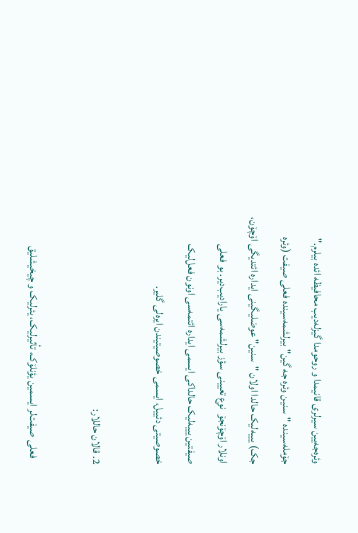وئره‌جه‌یین سیرلرى قانیمدا و روحومدا گیزله‌دیب محافیظه ائده بیلرم." جۆمله‌سینده "سنین وئره جه گین" بیرلشمه‌سینده فعلى صیفت (وئره جک) یییه‌لیک حالدا اولان "سنین" عوضلیگینى ایداره ائتدیگى اۆچۆن، اونلار اۆچۆنجۆ  نوع تعیینى سؤز بیرلشمه‌سى یارادیب‌دیر. بو فعلى صیفتین یییه‌لیک حالداکى ایسمى ایداره ائتمه‌سى اونون فعل‌لیک خصوصیتى دئییل، ایسمى خصوصیتیندن ایره‌لى گلیر.

2. قالان حاللار:

   فعلى صیفت‌لر ایسمین یؤنلۆک، تأثیرلیک، یئرلیک و چیخیشلیق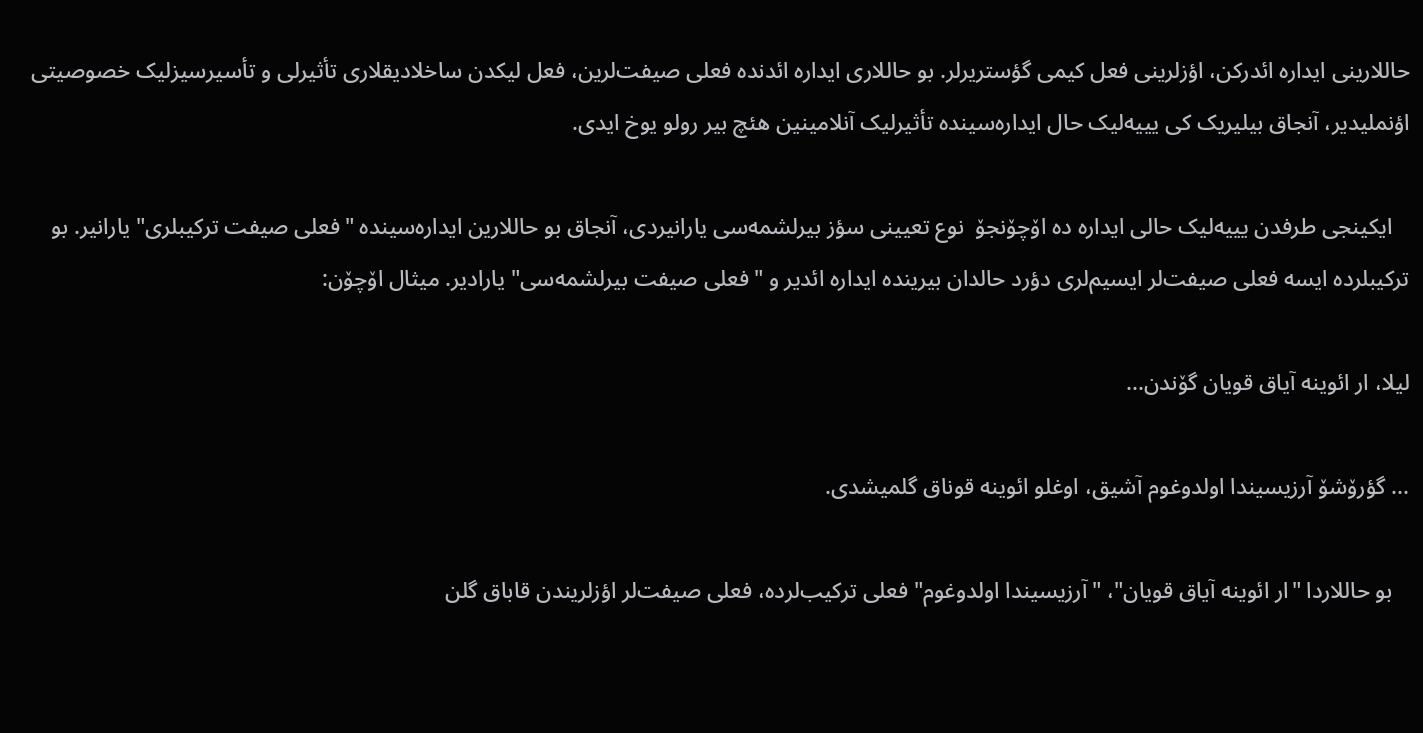حاللارینى ایداره ائدرکن، اؤزلرینى فعل کیمى گؤستریرلر. بو حاللارى ایداره ائدنده فعلى صیفت‌لرین، فعل لیکدن ساخلادیقلارى تأثیرلى و تأسیرسیزلیک خصوصیتى اؤنملیدیر، آنجاق بیلیریک کى یییه‌لیک حال ایداره‌سینده تأثیرلیک آنلامینین هئچ بیر رولو یوخ ایدى.

   ایکینجى طرفدن یییه‌لیک حالى ایداره ده اۆچۆنجۆ  نوع تعیینى سؤز بیرلشمه‌سى یارانیردى، آنجاق بو حاللارین ایداره‌سینده "فعلى صیفت ترکیبلرى" یارانیر. بو ترکیبلرده ایسه فعلى صیفت‌لر ایسیم‌لرى دؤرد حالدان بیرینده ایداره ائدیر و "فعلى صیفت بیرلشمه‌سى" یارادیر. میثال اۆچۆن:

لیلا، ار ائوینه آیاق قویان گۆندن...

... گؤرۆشۆ آرزیسیندا اولدوغوم آشیق، اوغلو ائوینه قوناق گلمیشدى.

   بو حاللاردا "ار ائوینه آیاق قویان"، "آرزیسیندا اولدوغوم" فعلى ترکیب‌لرده، فعلى صیفت‌لر اؤزلریندن قاباق گلن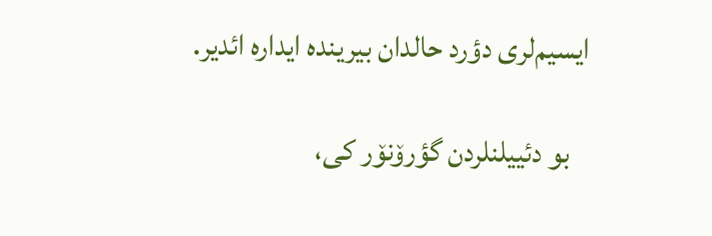ایسیم‌لرى دؤرد حالدان بیرینده ایداره ائدیر.

   بو دئییلنلردن گؤرۆنۆر کى،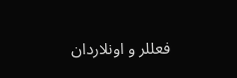فعللر و اونلاردان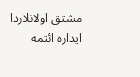مشتق اولانلاردا ایداره ائتمه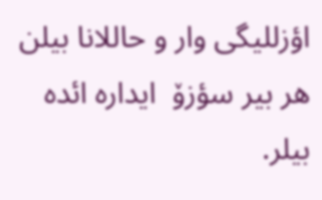اؤزللیگى وار و حاللانا بیلن هر بیر سؤزۆ  ایداره ائده بیلر.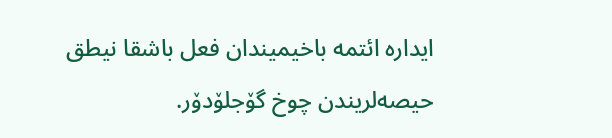ایداره ائتمه باخیمیندان فعل باشقا نیطق حیصه‌لریندن چوخ گۆجلۆدۆر.